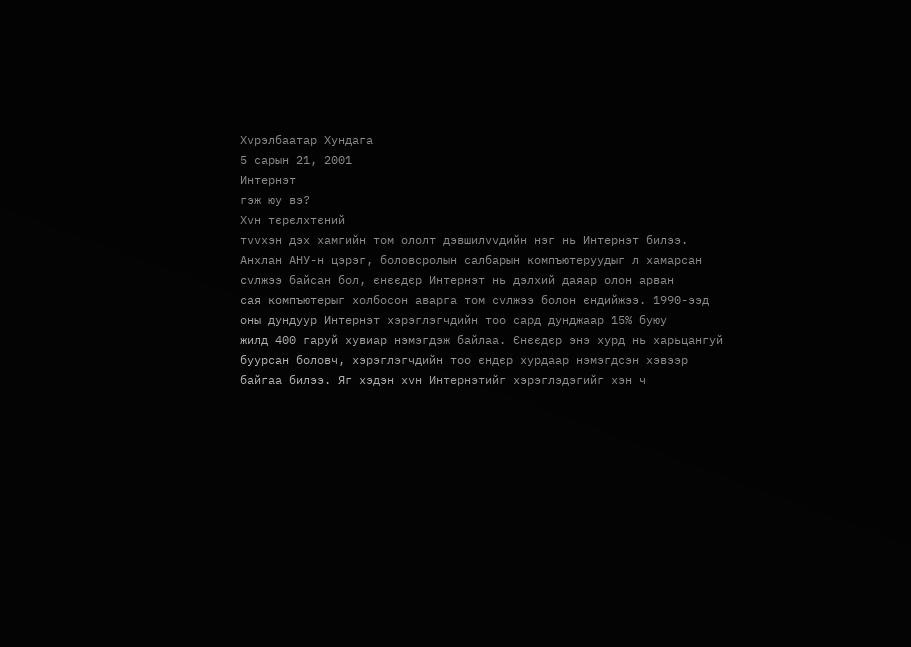Хvрэлбаатар Хундага
5 сарын 21, 2001
Интернэт
гэж юу вэ?
Хvн тєрєлхтєний
тvvхэн дэх хамгийн том ололт дэвшилvvдийн нэг нь Интернэт билээ.
Анхлан АНУ-н цэрэг, боловсролын салбарын компъютеруудыг л хамарсан
сvлжээ байсан бол, єнєєдєр Интернэт нь дэлхий даяар олон арван
сая компъютерыг холбосон аварга том сvлжээ болон єндийжээ. 1990-ээд
оны дундуур Интернэт хэрэглэгчдийн тоо сард дунджаар 15% буюу
жилд 400 гаруй хувиар нэмэгдэж байлаа. Єнєєдєр энэ хурд нь харьцангуй
буурсан боловч, хэрэглэгчдийн тоо єндєр хурдаар нэмэгдсэн хэвээр
байгаа билээ. Яг хэдэн хvн Интернэтийг хэрэглэдэгийг хэн ч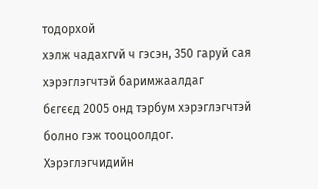тодорхой
хэлж чадахгvй ч гэсэн, 350 гаруй сая хэрэглэгчтэй баримжаалдаг
бєгєєд 2005 онд тэрбум хэрэглэгчтэй болно гэж тооцоолдог. Хэрэглэгчидийн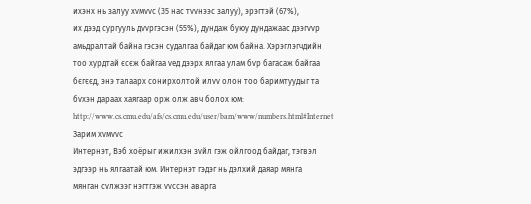ихэнх нь залуу хvмvvс (35 нас тvvнээс залуу), эрэгтэй (67%),
их дээд сургууль дvvргэсэн (55%), дундаж буюу дундажаас дээгvvр
амьдралтай байна гэсэн судалгаа байдаг юм байна. Хэрэглэгчдийн
тоо хурдтай єсєж байгаа vед дээрх ялгаа улам бvр багасаж байгаа
бєгєєд, энэ талаарх сонирхолтой илvv олон тоо баримтуудыг та
бvхэн дараах хаягаар орж олж авч болох юм: http://www.cs.cmu.edu/afs/cs.cmu.edu/user/bam/www/numbers.html#Internet
Зарим хvмvvс
Интернэт, Вэб хоёрыг ижилхэн зvйл гэж ойлгоод байдаг, тэгвэл
эдгээр нь ялгаатай юм. Интернэт гэдэг нь дэлхий даяар мянга
мянган сvлжээг нэгтгэж vvссэн аварга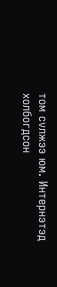том сvлжээ юм. Интернэтэд
холбогдсон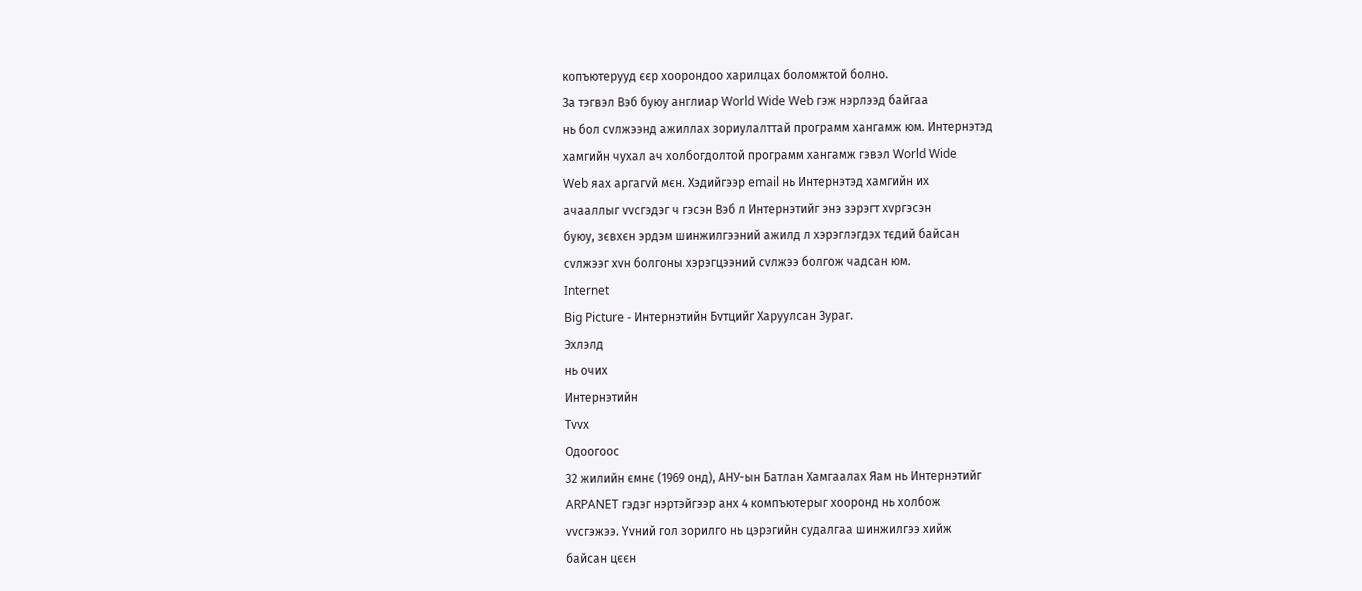копъютерууд єєр хоорондоо харилцах боломжтой болно.
За тэгвэл Вэб буюу англиар World Wide Web гэж нэрлээд байгаа
нь бол сvлжээнд ажиллах зориулалттай программ хангамж юм. Интернэтэд
хамгийн чухал ач холбогдолтой программ хангамж гэвэл World Wide
Web яах аргагvй мєн. Хэдийгээр email нь Интернэтэд хамгийн их
ачааллыг vvсгэдэг ч гэсэн Вэб л Интернэтийг энэ зэрэгт хvргэсэн
буюу, зєвхєн эрдэм шинжилгээний ажилд л хэрэглэгдэх тєдий байсан
сvлжээг хvн болгоны хэрэгцээний сvлжээ болгож чадсан юм.
Internet
Big Picture - Интернэтийн Бvтцийг Харуулсан Зураг.
Эхлэлд
нь очих
Интернэтийн
Тvvх
Одоогоос
32 жилийн ємнє (1969 онд), АНУ-ын Батлан Хамгаалах Яам нь Интернэтийг
ARPANET гэдэг нэртэйгээр анх 4 компъютерыг хооронд нь холбож
vvсгэжээ. Yvний гол зорилго нь цэрэгийн судалгаа шинжилгээ хийж
байсан цєєн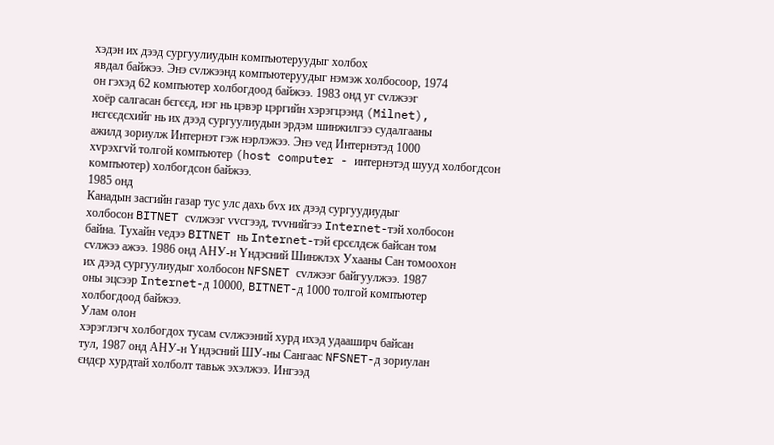хэдэн их дээд сургуулиудын компъютеруудыг холбох
явдал байжээ. Энэ сvлжээнд компъютеруудыг нэмэж холбосоор, 1974
он гэхэд 62 компъютер холбогдоод байжээ. 1983 онд уг сvлжээг
хоёр салгасан бєгєєд, нэг нь цэвэр цэргийн хэрэгцээнд (Milnet),
нєгєєдєхийг нь их дээд сургуулиудын эрдэм шинжилгээ судалгааны
ажилд зориулж Интернэт гэж нэрлэжээ. Энэ vед Интернэтэд 1000
хvрэхгvй толгой компъютер (host computer - интернэтэд шууд холбогдсон
компъютер) холбогдсон байжээ.
1985 онд
Канадын засгийн газар тус улс дахь бvх их дээд сургуудиудыг
холбосон BITNET сvлжээг vvсгээд, тvvнийгээ Internet-тэй холбосон
байна. Тухайн vедээ BITNET нь Internet-тэй єрсєлдєж байсан том
сvлжээ ажээ. 1986 онд АНУ-н Yндэсний Шинжлэх Ухааны Сан томоохон
их дээд сургуулиудыг холбосон NFSNET сvлжээг байгуулжээ. 1987
оны эцсээр Internet-д 10000, BITNET-д 1000 толгой компъютер
холбогдоод байжээ.
Улам олон
хэрэглэгч холбогдох тусам сvлжээний хурд ихэд удааширч байсан
тул, 1987 онд АНУ-н Yндэсний ШУ-ны Сангаас NFSNET-д зориулан
єндєр хурдтай холболт тавьж эхэлжээ. Ингээд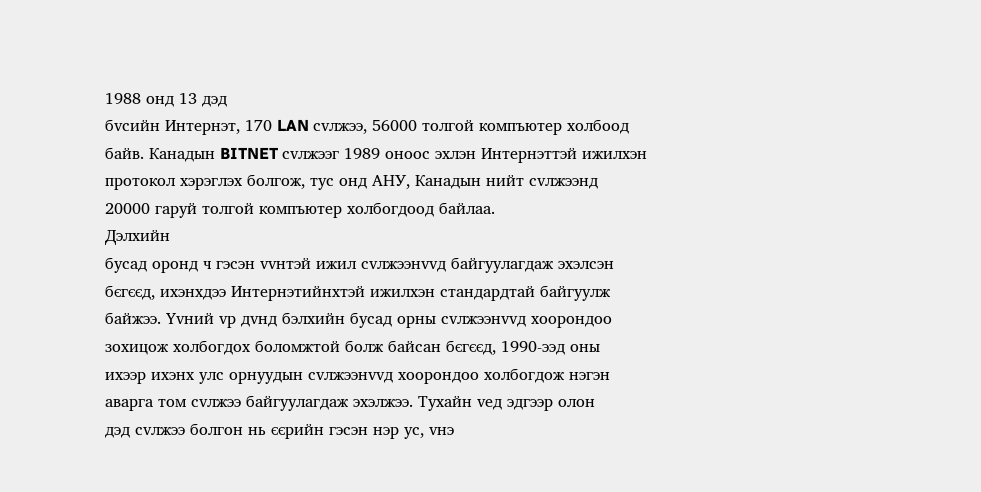1988 онд 13 дэд
бvсийн Интернэт, 170 LAN сvлжээ, 56000 толгой компъютер холбоод
байв. Канадын BITNET сvлжээг 1989 оноос эхлэн Интернэттэй ижилхэн
протокол хэрэглэх болгож, тус онд АНУ, Канадын нийт сvлжээнд
20000 гаруй толгой компъютер холбогдоод байлаа.
Дэлхийн
бусад оронд ч гэсэн vvнтэй ижил сvлжээнvvд байгуулагдаж эхэлсэн
бєгєєд, ихэнхдээ Интернэтийнхтэй ижилхэн стандардтай байгуулж
байжээ. Yvний vр дvнд бэлхийн бусад орны сvлжээнvvд хоорондоо
зохицож холбогдох боломжтой болж байсан бєгєєд, 1990-ээд оны
ихээр ихэнх улс орнуудын сvлжээнvvд хоорондоо холбогдож нэгэн
аварга том сvлжээ байгуулагдаж эхэлжээ. Тухайн vед эдгээр олон
дэд сvлжээ болгон нь єєрийн гэсэн нэр ус, vнэ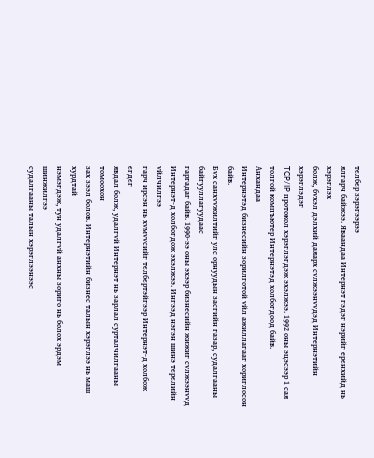тєлбєр зэрэгээрээ
ялгарч байжээ. Яваандаа Интернэт гэдэг нэрийг ерєнхийд нь хэрэглэх
болж, бvхэл дэлхий даяарх сvлжээнvvдэд Интернэтийн хэрэглэдэг
TCP/IP протокол хэрэглэгдэж эхэлжээ. 1992 оны эцэсээр 1 сая
толгой компъютер Интернэтэд холбогдоод байв.
Анхандаа
Интернэтэд бизнесийн зорилготой vйл ажиллагааг хориглосон байв.
Бvх санхvvжилтийг улс орнуудын засгийн газар, судалгааны байгууллагуудаас
гаргадаг байв. 1990-ээ оны эхээр бизнесийн жижиг сvлжээнvvд
Интернэт-д холбогдож эхэлжээ. Ингээд нэгэн шинэ тєрєлийн vйлчилгээ
гарч ирсэн нь хvмvvсийг тєлбєртэйгээр Интернэт-д холбож єгдєг
явдал болж, удалгvй Интернэт нь зарлал сурталчилгааны томоохон
зах зээл болов. Интернэтийн бизнес талын хэрэглээ нь маш хурдтай
нэмэгдэж, тун удалгvй анхны зориго нь болох эрдэм шинжилгээ
судалгааны талын хэрэглээнээс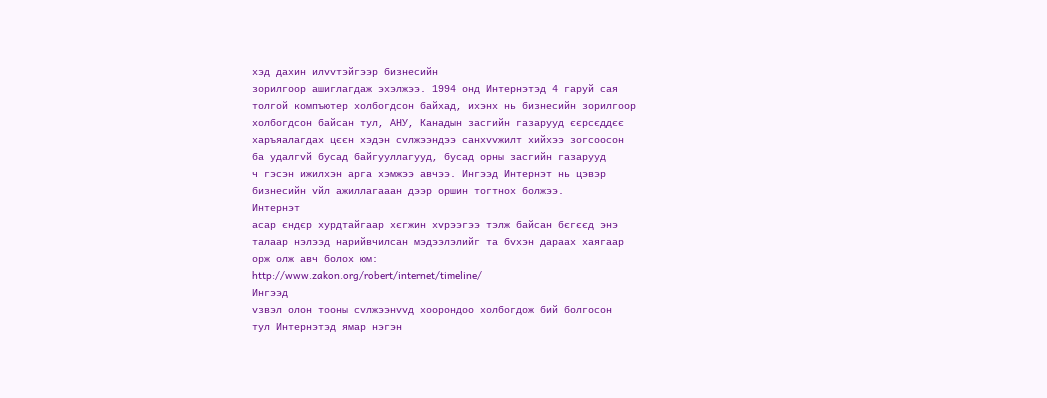хэд дахин илvvтэйгээр бизнесийн
зорилгоор ашиглагдаж эхэлжээ. 1994 онд Интернэтэд 4 гаруй сая
толгой компъютер холбогдсон байхад, ихэнх нь бизнесийн зорилгоор
холбогдсон байсан тул, АНУ, Канадын засгийн газарууд єєрсєддєє
харъяалагдах цєєн хэдэн сvлжээндээ санхvvжилт хийхээ зогсоосон
ба удалгvй бусад байгууллагууд, бусад орны засгийн газарууд
ч гэсэн ижилхэн арга хэмжээ авчээ. Ингээд Интернэт нь цэвэр
бизнесийн vйл ажиллагааан дээр оршин тогтнох болжээ.
Интернэт
асар єндєр хурдтайгаар хєгжин хvрээгээ тэлж байсан бєгєєд энэ
талаар нэлээд нарийвчилсан мэдээлэлийг та бvхэн дараах хаягаар
орж олж авч болох юм:
http://www.zakon.org/robert/internet/timeline/
Ингээд
vзвэл олон тооны сvлжээнvvд хоорондоо холбогдож бий болгосон
тул Интернэтэд ямар нэгэн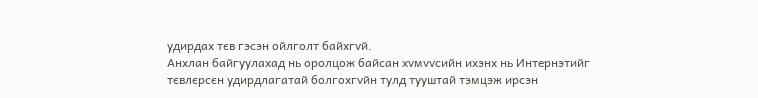удирдах тєв гэсэн ойлголт байхгvй.
Анхлан байгуулахад нь оролцож байсан хvмvvсийн ихэнх нь Интернэтийг
тєвлєрсєн удирдлагатай болгохгvйн тулд тууштай тэмцэж ирсэн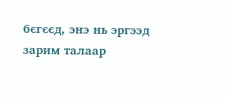бєгєєд, энэ нь эргээд зарим талаар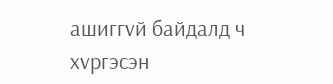ашиггvй байдалд ч хvргэсэн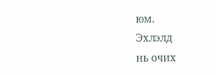юм.
Эхлэлд
нь очих